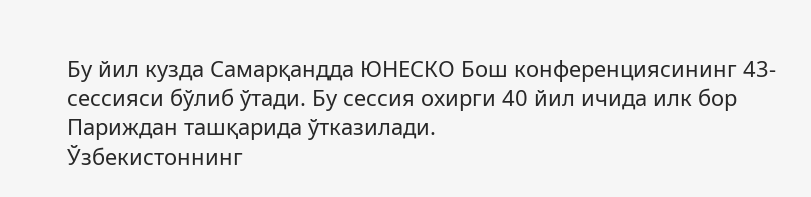Бу йил кузда Самарқандда ЮНЕСКО Бош конференциясининг 43-сессияси бўлиб ўтади. Бу сессия охирги 40 йил ичида илк бор Париждан ташқарида ўтказилади.
Ўзбекистоннинг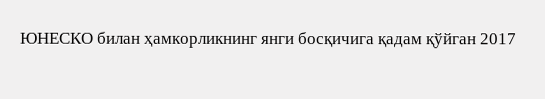ЮНЕСКО билан ҳамкорликнинг янги босқичига қадам қўйган 2017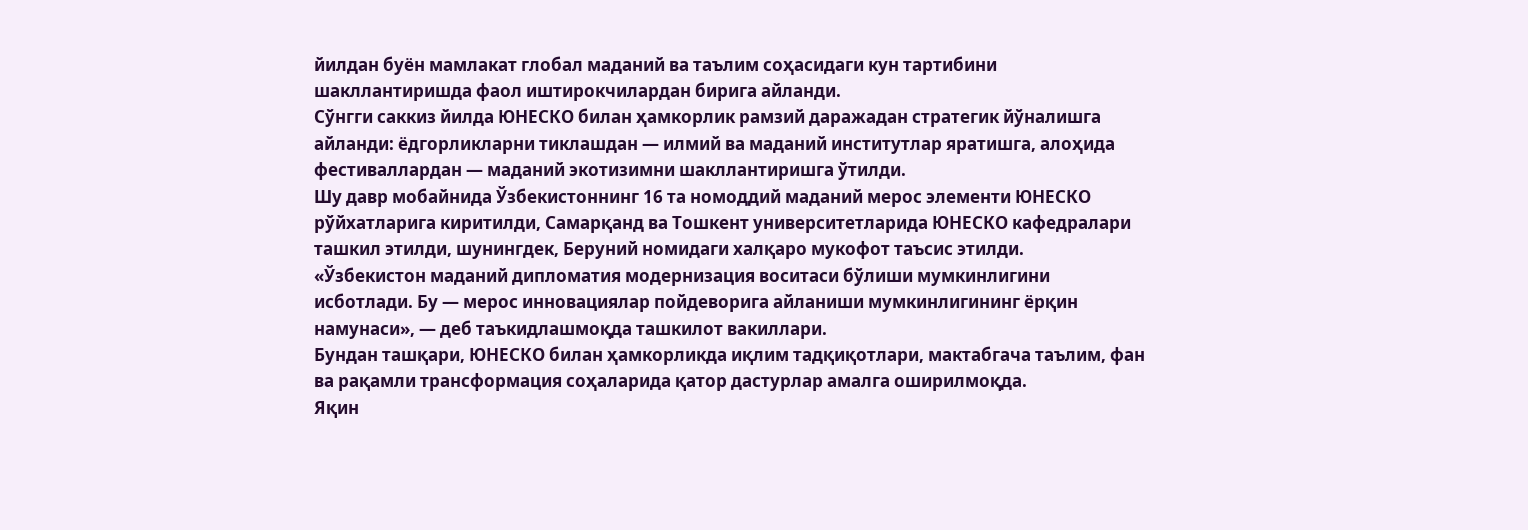йилдан буён мамлакат глобал маданий ва таълим соҳасидаги кун тартибини шакллантиришда фаол иштирокчилардан бирига айланди.
Сўнгги саккиз йилда ЮНЕСКО билан ҳамкорлик рамзий даражадан стратегик йўналишга айланди: ёдгорликларни тиклашдан — илмий ва маданий институтлар яратишга, алоҳида фестиваллардан — маданий экотизимни шакллантиришга ўтилди.
Шу давр мобайнида Ўзбекистоннинг 16 та номоддий маданий мерос элементи ЮНЕСКО рўйхатларига киритилди, Самарқанд ва Тошкент университетларида ЮНЕСКО кафедралари ташкил этилди, шунингдек, Беруний номидаги халқаро мукофот таъсис этилди.
«Ўзбекистон маданий дипломатия модернизация воситаси бўлиши мумкинлигини исботлади. Бу — мерос инновациялар пойдеворига айланиши мумкинлигининг ёрқин намунаси», — деб таъкидлашмоқда ташкилот вакиллари.
Бундан ташқари, ЮНЕСКО билан ҳамкорликда иқлим тадқиқотлари, мактабгача таълим, фан ва рақамли трансформация соҳаларида қатор дастурлар амалга оширилмоқда.
Яқин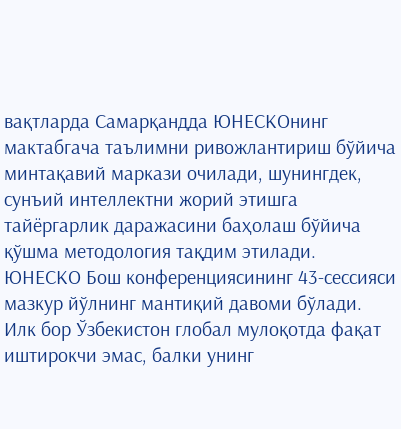вақтларда Самарқандда ЮНЕСКОнинг мактабгача таълимни ривожлантириш бўйича минтақавий маркази очилади, шунингдек, сунъий интеллектни жорий этишга тайёргарлик даражасини баҳолаш бўйича қўшма методология тақдим этилади.
ЮНЕСКО Бош конференциясининг 43-сессияси мазкур йўлнинг мантиқий давоми бўлади. Илк бор Ўзбекистон глобал мулоқотда фақат иштирокчи эмас, балки унинг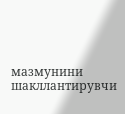мазмунини шакллантирувчи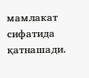мамлакат сифатида қатнашади.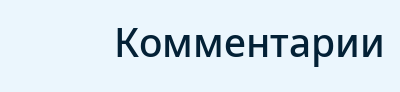Комментарии